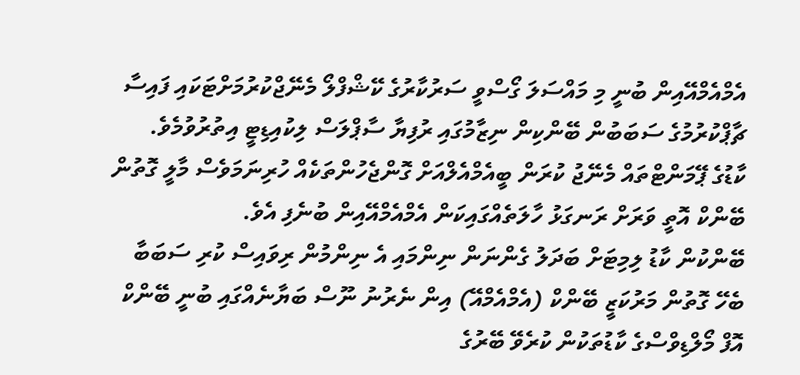އެމްއެމްއޭއިން ބުނީ މި މައްސަލަ ގޯސްވީ ސަރުކާރުގެ ކޭޝްފްލޯ މެނޭޖްކުރުމަށްޓަކައި ފައިސާ ޗާޕްކުރުމުގެ ސަބަބުން ބޭންކިން ނިޒާމުގައި ރުފިޔާ ސާޕްލަސް ލިކުއިޑިޓީ އިތުރުވުމެވެ.
ކާޑުގެ ޕޭމަންޓްތައް މެނޭޖު ކުރަން ބީއެމްއެލްއަށް ގޮންޖެހުންތަކެއް ހުރިނަމަވެސް މާލީ ގޮތުން ބޭންކް އޮތީ ވަރަށް ރަނގަޅު ހާލަތެއްގައިކަން އެމްއެމްއޭއިން ބުނެފި އެވެ.
ބޭންކުން ކާޑު ލިމިޓަށް ބަދަލު ގެންނަން ނިންމައި އެ ނިންމުން ރިވައިސް ކުރި ސަބަބާ ބެހޭ ގޮތުން މަރުކަޒީ ބޭންކް (އެމްއެމްއޭ) އިން ނެރުނު ނޫސް ބަޔާނެއްގައި ބުނީ ބޭންކް އޮފް މޯލްޑިވްސްގެ ކާޑުތަކުން ކުރެވޭ ބޭރުގެ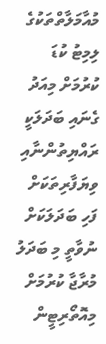މުއާމަލާތްތަކުގެ ލިމިޓު ކުޑަ ކުރުމަށް މިއަދު ގެނައި ބަދަލަކީ ރައްޔިތުންނާއި ވިޔަފާރިތަކަށް ފަހި ބަދަލަކަށް ނުވާތީ މި ބަދަލު މުރާޖާ ކުރުމަށް މިއޮތޯރިޓީން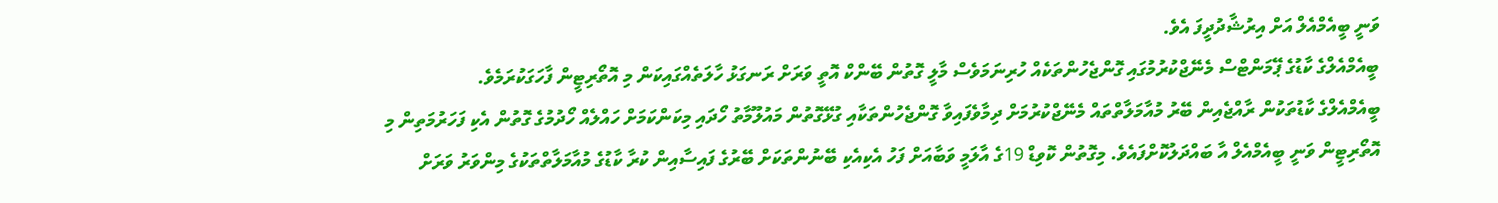ވަނީ ބީއެމްއެލް އަށް އިރުޝާދުދީފަ އެވެ.
ބީއެމްއެލްގެ ކާޑުގެ ޕޭމަންޓްސް މެނޭޖްކުރުމުގައި ގޮންޖެހުންތަކެއް ހުރިނަމަވެސް މާލީ ގޮތުން ބޭންކް އޮތީ ވަރަށް ރަނގަޅު ހާލަތެއްގައިކަން މި އޮތޯރިޓީން ފާހަގަކުރަމެވެ.
ބީއެމްއެލްގެ ކާޑުތަކުން ރާއްޖެއިން ބޭރު މުއާމަލާތްތައް މެނޭޖްކުރުމަށް ދިމާވެފައިވާ ގޮންޖެހުންތަކާއި ގުޅޭގޮތުން މައުލޫމާތު ހޯދައި މިކަންކަމަށް ހައްލެއް ހޯދުމުގެ ގޮތުން އެކި ފަހަރުމަތިން މި އޮތޯރިޓީން ވަނީ ބީއެމްއެލް އާ ބައްދަލުކޮށްފައެވެ. މިގޮތުން ކޮވިޑް 19ގެ އާލަމީ ވަބާއަށް ފަހު އެކިއެކި ބޭނުންތަކަށް ބޭރުގެ ފައިސާއިން ކުރާ ކާޑުގެ މުއާމަލާތްތަކުގެ މިންވަރު ވަރަށް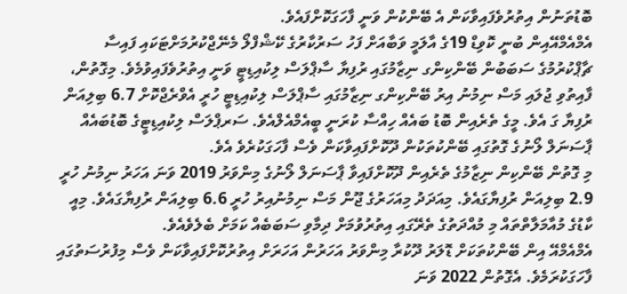ބޮޑުތަނުން އިތުރުވެފައިވާކަން އެ ބޭންކުން ވަނީ ފާހަގަކޮށްފައެވެ.
އެމްއެމްއޭއިން ބުނީ ކޮވިޑް 19ގެ އާލަމީ ވަބާއަށް ފަހު ސަރުކާރުގެ ކޭޝްފްލޯ މެނޭޖްކުރުމަށްޓަކައި ފައިސާ ޗާޕްކުރުމުގެ ސަބަބުން ބޭންކިންގ ނިޒާމުގައި ރުފިޔާ ސާޕްލަސް ލިކުއިޑިޓީ ވަނީ އިތުރުވެފައިވުމެވެ. މިގޮތުން، ފާއިތުވި ޖުލައި މަސް ނިމުނު އިރު ބޭންކިންގ ނިޒާމުގައި ސާޕްލަސް ލިކުއިޑިޓީ ހުރީ އެވްރެޖްކޮށް 6.7 ބިލިއަން ރުފިޔާ ގަ އެވެ. މީގެ ތެރެއިން ބޮޑު ބައެއް ހިއްސާ ކުރަނީ ބީއެމްއެލްއެވެ. ސަރޕްލަސް ލިކުއިޑިޓީގެ ބޮޑުބައެއް ޕާސަނަލް ލޯނުގެ ގޮތުގައި ބޭންކުތަކުން ދޫކޮށްފައިވާކަން ވެސް ފާހަގަކުރެވެ އެވެ.
މި ގޮތުން ބޭންކިން ނިޒާމުގެ ތެރެއިން ދޫކޮށްފައިވާ ޕާސަނަލް ލޯނުގެ މިންވަރު 2019 ވަނަ އަހަރު ނިމުނު ހުރީ 2.9 ބިލިއަން ރުފިޔާގައެވެ. މިއަދަދު މިއަހަރުގެ ޖޫން މަސް ނިމުނުއިރު ހުރީ 6.6 ބިލިއަން ރުފިޔާގައެވެ. މިއީ ކާޑުގެ މުއާމަލާތްތައް މި މުއްދަތުގެ ތެރޭގައި އިތުރުވުމަށް ދިމާވި ސަބަބެއް ކަމަށް ބެލެވެއެވެ.
އެމްއެމްއޭ އިން ބޭންކުތަކަށް ޑޮލަރު ދޫކުރާ މިންވަރު އަހަރުން އަހަރަށް އިތުރުކޮށްފައިވާކަން ވެސް މިފުރުސަތުގައި ފާހަގަކުރަމެވެ. އެގޮތުން 2022 ވަނަ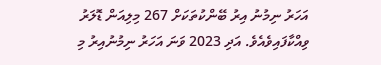އަހަރު ނިމުނު އިރު ބޭންކުތަކަށް 267 މިލިއަން ޑޮލަރު ވިއްކާފައިވެއެވެ. އަދި 2023 ވަނަ އަހަރު ނިމުނުއިރު މި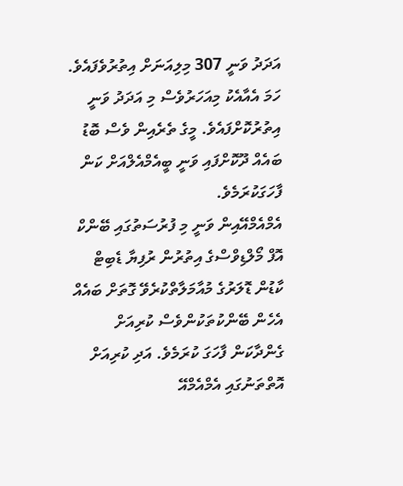އަދަދު ވަނީ 307 މިލިއަނަށް އިތުރުވެފައެވެ. ހަމަ އެއާއެކު މިއަހަރުވެސް މި އަދަދު ވަނީ އިތުރުކޮށްފައެވެ. މީގެ ތެރެއިން ވެސް ބޮޑު ބައެއް ދޫކޮށްފައި ވަނީ ބީއެމްއެލްއަށް ކަން ފާހަގަކުރަމެވެ.
އެމްއެމްއޭއިން ވަނީ މި ފުރުސަތުގައި ބޭންކް އޮފް މޯލްޑިވްސްގެ އިތުރުން ރުފިޔާ ޑެބިޓް ކާޑުން ޑޮލަރުގެ މުއާމަލާތްކުރެވޭ ގޮތަށް ބައެއް އެހެން ބޭންކުތަކުންވެސް ކުރިއަށް ގެންދާކަން ފާހަގަ ކުރަމެވެ. އަދި ކުރިއަށް އޮތްތަނުގައި އެމްއެމްއޭ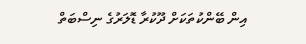އިން ބޭންކުތަކަށް ދޫކުރާ ޑޮލަރުގެ ނިސްބަތް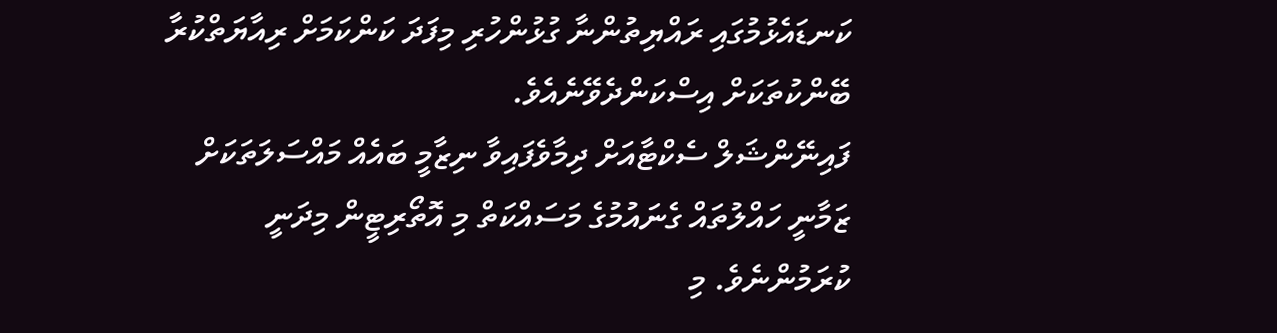ކަނޑައެޅުމުގައި ރައްޔިތުންނާ ގުޅުންހުރި މިފަދަ ކަންކަމަށް ރިއާޔަތްކުރާ ބޭންކުތަކަށް އިސްކަންދެވޭނެއެވެ.
ފައިނޭންޝަލް ސެކްޓާއަށް ދިމާވެފައިވާ ނިޒާމީ ބައެއް މައްސަލަތަކަށް ޒަމާނީ ހައްލުތައް ގެނައުމުގެ މަސައްކަތް މި އޮތޯރިޓީން މިދަނީ ކުރަމުންނެވެ. މި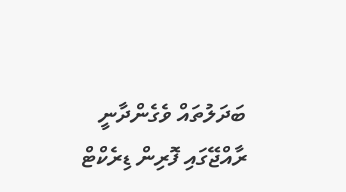ބަދަލުތައް ވެގެންދާނީ ރާއްޖޭގައި ފޮރިން ޑިރެކްޓް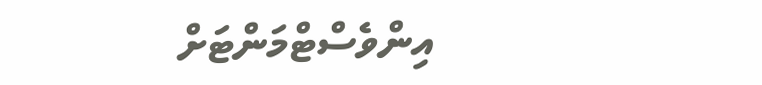އިންވެސްޓްމަންޓަށް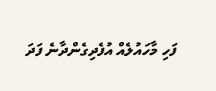ފަހި މާހައުލެއް އުފެދިގެންދާނެ ފަދަ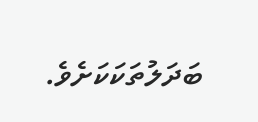ބަދަލުތަކަކަށެވެ.